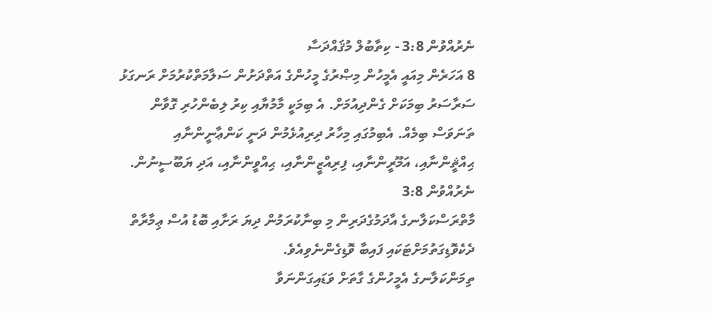ނެރުއްވުން 3:8 - ކިތާބުލް މުޤައްދަސާ
8 އަހަރެން މިއައީ އެމީހުން މިޞްރުގެ މީހުންގެ އަތްދަށުން ސަލާމަތްކުރުމަށް ރަނގަޅު ސަރާސަރު ބިމަކަށް ގެންދިއުމަށް. އެ ބިމަކީ މާމުޔާއި ކިރު ލިބެންހުރި ގޮވާން ތަނަވަސް ބިމެއް. އެބިމުގައި މިހާރު ދިރިއުޅެމުން ދަނީ ކަންޢާނީންނާއި ޙިއްޘީންނާއި، އަމޫރީންނާއި، ފިރިއްޒީންނާއި، ޙިއްވީންނާއި، އަދި ޔަބޫސީނުން.
ނެރުއްވުން 3:8
މާތްރަސްކަލާނގެ އާދަމުގެދަރިން މި ބިނާކުރަމުން ދިޔަ ރަށާއި ބޮޑު އުސް ޢިމާރާތް ދެކެވޮޑިގަތުމަށްޓަކައި ފައިބާ ވޮޑިގެންނެވިއެވެ.
ތިމަންކަލާނގެ އެމީހުންގެ ގާތަށް ވަޑައިގަންނަވާ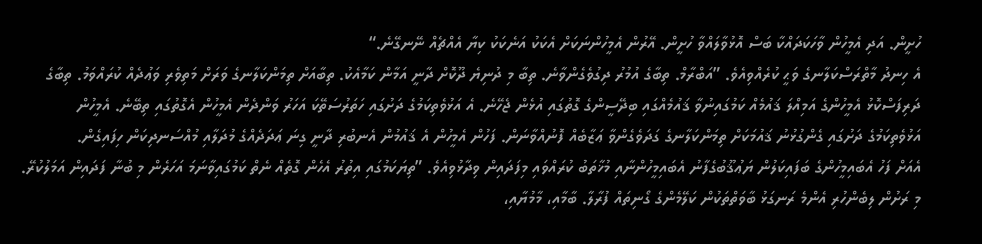ހުށީން. އަދި އެމީހުން ވާހަކަދައްކާ ބަސް އޮޅުވާލައްވާ ހުށީން. އޭރުން އެމީހުންނަކަށް އެކަކު އަނެކަކު ކިޔާ އެއްޗެއް ނޭނގޭނެ.“
އެ ހިނދު މާތްރަސްކަލާނގެ ވަޙީ ކުރެއްވިއެވެ. ”އަބްރާމް. ތިބާގެ އުމުރު ދިގުވެގެންވާނެ. ތިބާ މި ދުނިޔެ ދޫކޮށް ދާނީ އަމާން ކަމާއެކު. ތިބާއަށް ތިމަންކަލާނގެ ވަރަށް މަތިވެރި ވަޢުދެއް ކުރައްވަމު. ތިބާގެ ދަރިފަސްކޮޅު އެމީހުންގެ އަމިއްލަ ޤައުމެއް ކަމުގައިނުވާ ޤައުމެއްގައި ބިދޭސީންގެ ގޮތުގައި އުޅެން ޖެހޭނެ. އެ އަޅުވެތިކަމުގެ ދަށުގައި ހަތަރުސަތޭކަ އަހަރު ވަންދެން އެމީހުން އެގޮތުގައި ތިބޭނެ. އެމީހުން އަޅުވެތިކަމުގެ ދަށުގައި ގެންގުޅުނު ޤައުމަކަށް ތިމަންކަލާނގެ ގަދަވެގެންވާ ޢަޒާބެއް ފޮނުއްވާނަން. ފަހުން އެމީހުން އެ ޤައުމުން އެނބުރި ދާނީ ގިނަ ޢަދަދެއްގެ މުދަލާއި މުއްސަނދިކަން ހިފައިގެން.
އެއަށް ފަހު އެބައިމީހުންގެ ބަފައިކަލުން ޔަޢުޤޫބުގެފާނު އެބައިމީހުންނާއި މުޚާތަބު ކުރައްވައި މިފަދައިން ވިދާޅުވިއެވެ. ”ތިޔަކަމުގައި އިތުރު އެހެން ގޮތެއް ނެތް ކަމުގައިވާނަމަ އަހަރެން މި ބުނާ ފަދައިން އަމަލުކުރޭ. މި ރަށުން ލިބެންހުރި އެންމެ ރަނގަޅު ބާވަތްތަކުން ކަލޭމެންގެ ގޯނިތައް ފުރާލާ. ބާމާއި، މާމުޔާއި،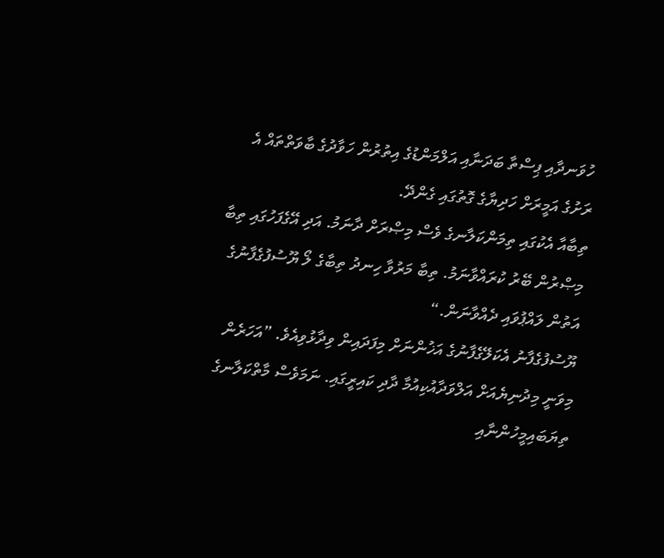ހުވަނދާއި ޕިސްތާ ބަދަނާއި އަލްމަންޑުގެ އިތުރުން ހަވާދުގެ ބާވަތްތައް އެ ރަށުގެ އަމީރަށް ހަދިޔާގެ ގޮތުގައި ގެންދޭ.
ތިބާއާ އެކުގައި ތިމަންކަލާނގެ ވެސް މިޞްރަށް ދާނަމު. އަދި އޭގެފަހުގައި ތިބާ މިޞްރުން ބޭރު ކުރައްވާނަމު. ތިބާ މަރުވާ ހިނދު ތިބާގެ ލޯ ޔޫސުފުގެފާނުގެ އަތުން ލައްޕުވައި ދެއްވާނަން.“
ޔޫސުފުގެފާނު އެކަލޭގެފާނުގެ އަޚުންނަށް މިފަދައިން ވިދާޅުވިއެވެ. ”އަހަރެން މިވަނީ މިދުނިޔެއަށް އަލްވަދާއުކިއުމާ ދާދި ކައިރީގައި. ނަމަވެސް މާތްކަލާނގެ ތިޔަބައިމީހުންނާއި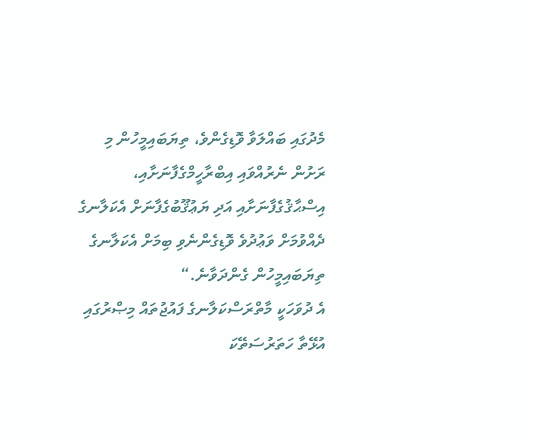މެދުގައި ބައްލަވާ ވޮޑިގެންވެ، ތިޔަބައިމީހުން މި ރަށުން ނެރުއްވައި އިބްރާހީމްގެފާނަށާއި، އިސްޙާޤުގެފާނަށާއި އަދި ޔަޢުޤޫބުގެފާނަށް އެކަލާނގެ ދެއްވުމަށް ވަޢުދުވެ ވޮޑިގެންނެވި ބިމަށް އެކަލާނގެ ތިޔަބައިމީހުން ގެންދަވާނެ.“
އެ ދުވަހަކީ މާތްރަސްކަލާނގެ ފައުޖުތައް މިޞްރުގައި އުޅޭތާ ހަތަރުސަތޭކަ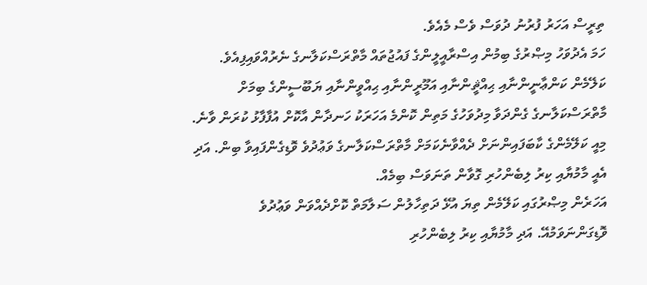ތިރީސް އަހަރު ފުރުނު ދުވަސް ވެސް މެއެވެ.
ހަމަ އެދުވަހު މިޞްރުގެ ބިމުން އިސްރާއީލީންގެ ފައުޖުތައް މާތްރަސްކަލާނގެ ނެރުއްވައިފިއެވެ.
ކަލޭމެން ކަންޢާނީންނާއި ޙިއްޘީންނާއި އަމޫރީންނާއި ޙިއްވީންނާއި ޔަބޫސީންގެ ބިމަށް މާތްރަސްކަލާނގެ ގެންދަވާ މިދުވަހުގެ މަތިން ކޮންމެ އަހަރަކު ހަނދާން އާކޮށް އުފާފާޅު ކުރަން ވާނެ. މިއީ ކަލޭމެންގެ ކާބަފައިންނަށް ދެއްވާނެކަމަށް މާތްރަސްކަލާނގެ ވަޢުދުވެ ވޮޑިގެންފައިވާ ބިން. އަދި އެއީ މާމުޔާއި ކިރު ލިބެންހުރި ގޮވާން ތަނަވަސް ބިމެއް.
އަހަރެން މިޞްރުގައި ކަލޭމެން ތިޔަ އުޅޭ ދަތިހާލުން ސަލާމަތް ކޮށްދެއްވަން ވަޢުދުވެ ވޮޑިގަންނަވަމުއޭ. އަދި މާމުޔާއި ކިރު ލިބެންހުރި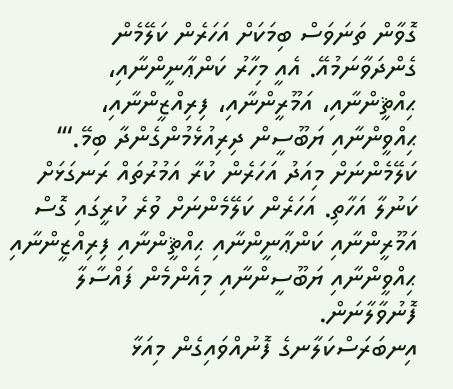ގޮވާން ތަނަވަސް ބިމަކަށް އަހަރެން ކަލޭމެން ގެންދަވާނަމުއޭ. އެއީ މިހާރު ކަންޢާނީންނާއި، ޙިއްޘީންނާއި، އަމޫރީންނާއި، ފިރިއްޒީންނާއި، ޙިއްވީންނާއި ޔަބޫސީން ދިރިއުޅެމުންގެންދާ ބިމޭ.“‘
ކަލޭމެންނަށް މިއަދު އަހަރެން ކުރާ އަމުރުތައް ރަނގަޅަށް ކަނުލާ އަހާތި. އަހަރެން ކަލޭމެންނަށް ވުރެ ކުރީގައި ގޮސް އަމޫރީންނާއި ކަންޢާނީންނާއި ޙިއްޘީންނާއި ފިރިއްޒީންނާއި ޙިއްވީންނާއި ޔަބޫސީންނާއި މިއެންމެން ފައްސާލާ ފޮނުވާލާނަން.
އިނބަރަސްކަލާނގެ ފޮނުއްވައިގެން މިއަޅާ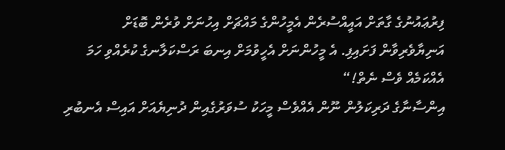ފިރުޢައުނުގެ ގާތަށް އައީއްސުރެން އެމީހުންގެ މައްޗަށް އިހުނަށް ވުރެން ބޮޑަށް އަނިޔާވެރިވާން ފަށައިފި. އެ މީހުންނަށް އެހީވުމަށް އިނބަ ރަސްކަލާނގެ ކުރެއްވި ހަމަ އެއްކަމެއް ވެސް ނެތް!“
އިންސާނާގެ ދަރިކަލުން ނޫން އެއްވެސް މީހަކު ސުވަރުގެއިން ދުނިޔެއަށް އައިސް އެނބުރި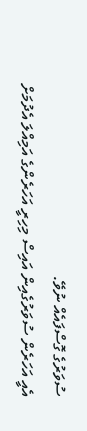ސުވަރުގެ ގޮސްފައެއް ނުވޭ.
އެއީ އަހަރެން ސުވަރުގެއިން އައިސް މިހިރީ އަހަރެންގެ އަމިއްލަ އެދުމަށް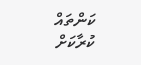ކަންތައް ކުރާކަށް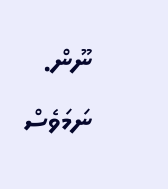ނޫން. ނަމަވެސް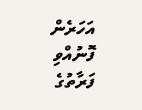އަހަރެން ފޮނުއްވި ފަރާތުގެ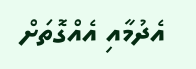އެދުމާއި އެއްގޮތަށް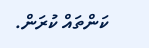ކަންތައް ކުރަން.